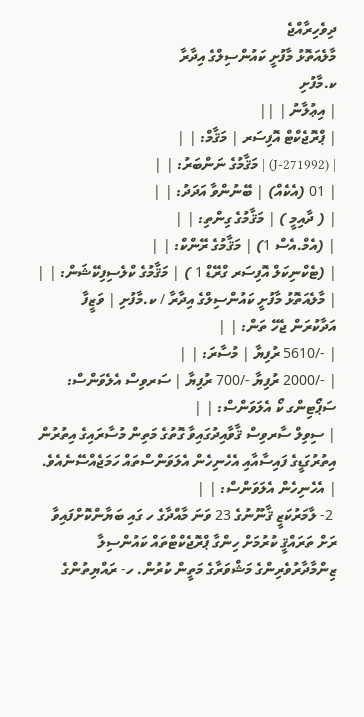ދިވެހިރާއްޖެ
މާލެއަތޮޅު މާފުށީ ކައުންސިލްގެ އިދާރާ
ކ.މާފުށި
| އިޢުލާނު | ||
| ޕްރޮޖެކްޓް އޮފިސަރ | މަޤާމް: | |
| (J-271992) | މަޤާމުގެ ނަންބަރު: | |
| 01 (އެކެއް) | ބޭނުންވާ އަދަދު: | |
| ( ދާއިމީ ) | މަޤާމުގެ ގިންތި: | |
| (އެމް.އެސް 1) | މަޤާމުގެ ރޭންކް: | |
| (ޓެކްނިކަލް އޮފިސަރ ގްރޭޑް 1 ) | މަޤާމުގެ ކްލެސިފިކޭޝަން: | |
| މާލެއަތޮޅު މާފުށީ ކައުންސިލްގެ އިދާރާ / ކ.މާފުށި | ވަޒީފާ އަދާކުރަން ޖެހޭ ތަން: | |
| -/5610 ރުފިޔާ | މުސާރަ: | |
| -/2000 ރުފިޔާ -/700 ރުފިޔާ | ސަރވިސް އެލެވަންސް: ސަޕޯޓިންގ ކޯ އެލަވަންސް: | |
| ސިވިލް ސާރވިސް ޤާވާއިދުގައިވާ ގޮތުގެ މަތިން މުސާރައިގެ އިތުރުން އިތުރުގަޑީގެ ފައިސާއާއި އެހެނިހެން އެލަވަންސްތައް ހަމަޖެއްސޭނެއެވެ. | އެހެނިހެން އެލަވަންސް: | |
 2- ލާމަރުކަޒީ ޤާނޫނުގެ 23 ވަނަ މާއްދާގެ ހ ގައި ބަޔާންކޮށްފައިވާ ރަށް ތަރައްޤީ ކުރުމަށް ހިންގާ ޕްރޮޖެކްޓްތައް ކައުންސިލާ ޒިންމާދާރުވެރިންގެ މަޝްވަރާގެ މަތީން ކުރުން. ހ- ރައްޔިތުންގެ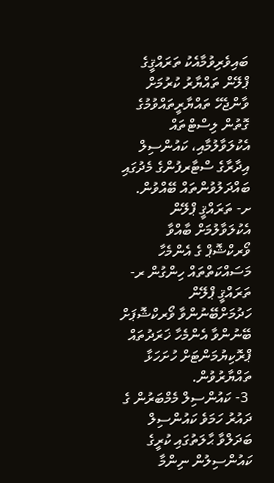ބައިވެރިވުމާއެކު ތަރައްޤީގެ ޕްލޭން ތައްޔާރު ކުރުމަށް ވާންޖެހޭ ތައްޔާރީތައްވުމުގެ ގޮތުން ލިސްޓްތައް އެކުލަވާލުމާއި، ކައުންސިލް އިދާރާގެ ސްޓާރފުންގެ މެދުގައި ބައްދަލުވުންތައް ބޭއްވުން. ށ- ތަރައްޤީ ޕްލޭން އެކުލަވާލުމަށް ބާއްވާ ވޯރކްޝޮޕް ގެ އެންމެހާ މަސައްކަތްތައް ހިންގުން ރ- ތަރައްޤީ ޕްލޭން ހަދުމަށްބޭނުންވާ ވޯރކްޝޮޕަށް ބޭނުންވާ އެންމެހާ ޚަރަދުތައް ޕްރޮކިޔުމަންޓަށް ހުށަހަޅާ ތައްޔާރުވުން.
 3- ކައުންސިލް މެމްބަރުން ގެ ދައުރު ހަމަވެ ކައުންސިލް ބަދަލްވާ ޙާލަތުގައި ކުރީގެ ކައުންސިލުން ނިންމާ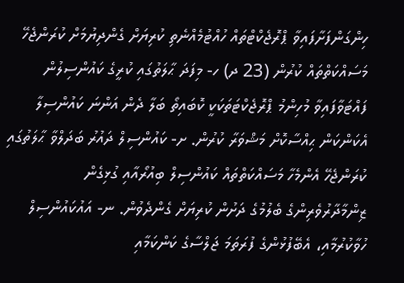ހިންގަންފަށާފައިވާ ޕްރޮޖެކްޓްތައް ހުއްޓުމެއްނެތި ކުރިޔަށް ގެންދިޔުމަށް ކުރަންޖެހޭ މަސައްކަތްތައް ކުރުން (23 ދ) ހ- މިފަދަ ޙާލަތުގައި ކުރީގެ ކައުންސިލުން ފައްޓަވާފައިވާ މުހިންމު ޕްރޮޖެކްޓަތަކަކީ ކޮބައިތޯ ބަލާ ދެން އަންނަ ކައުންސިލާ އެކަންކަން ޙިއްސާކޮށް މަޝްވަރާ ކުރުން. ށ- ކައުންސިލް ދައުރު ބަދަލްވާ ޙާލަތުގައި ކުރަންޖެހޭ އެންމެހާ މަސައްކަތްތައް ކައުންސިލް ބިއުރޯއާއި ގުޅިގެން ޒިންމާދާރުވެރިންގެ ބެލުމުގެ ދަށުން ކުރިޔަށް ގެންދެވުން. ނ- އައުކައުންސިލް ހުވާކުރުމާއި، އެބޭފުޅުންގެ ފުރަތަމަ ޖަލްސާގެ ކަންކަމާއި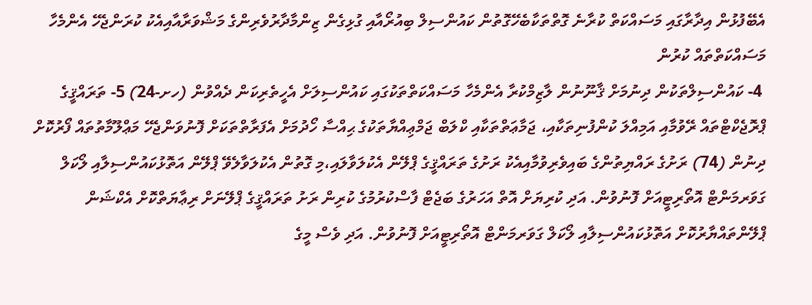އެބޭފުޅުން އިދާރާގައި މަސައްކަތް ކުރާނެ ގޮތްތަކާބެހޭގޮތުން ކައުންސިލް ބިއުރޯއާއި ގުޅިގެން ޒިންމާދާރުވެރިންގެ މަޝްވަރާއާއިއެކު ކުރަންޖެހޭ އެންމެހާ މަސައްކަތްތައް ކުރުން
 4- ކައުންސިލްތަކުން ދިނުމަށް ޤާނޫނުން ލާޒިމްކުރާ އެންމެހާ މަސައްކަތްތަކުގައި ކައުންސިލަށް އެހީތެރިކަން ދެއްވުން (ހށ-24) 5- ތަރައްޤީގެ ޕްރޮޖެކްޓްތައް ރޭވުމާއި އަމިއްލަ ކުންފުނިތަކާއި، ޖަމާޢަތްތަކާއި ކްލަބް ޖަމްޢިއްޔާތަކުގެ ޙިއްސާ ހޯދުމަށް އެފަރާތްތަކަށް ފޮނުވަންޖެހޭ މަޢްލޫމާތުތައް ފޯރުކޮށް ދިނުން (74) ރަށުގެ ރައްޔިތުންގެ ބައިވެރިވުމާއިއެކު ރަށުގެ ތަރައްޤީގެ ޕްލޭން އެކުލަވާލައި،މި ގޮތުން އެކުލަވާލެވޭ ޕްލޭން އަތޮޅުކައުންސިލާއި ލޯކަލް ގަވަރމަންޓް އޮތޯރިޓީއަށް ފޮނުވުން. އަދި ކުރިޔަށް އޮތް އަހަރުގެ ބަޖެޓް ފާސްކުރުމުގެ ކުރިން ރަށު ތަރައްޤީގެ ޕްލޭނަށް ރިޢާޔަތްކޮށް އެކްޝަން ޕްލޭންތައްޔާރުކޮށް އަތޮޅުކައުންސިލާއި ލޯކަލް ގަވަރމަންޓް އޮތޯރިޓީއަށް ފޮނުވުން. އަދި ވެސް މީގެ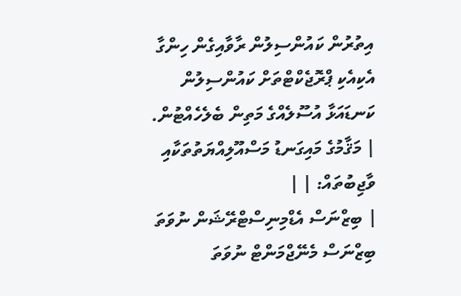އިތުރުން ކައުންސިލުން ރާވާއިގެން ހިންގާ އެކިއެކި ޕްރޮޖެކްޓްތަށް ކައުންސިލުން ކަނޑައަޅާ އުސޫލެއްގެ މަތިން ބެލެހެއްޓުން. | މަޤާމުގެ މައިގަނޑު މަސްއޫލިއްޔަތުތަކާއި ވާޖިބުތައް: | |
| ބިޒްނަސް އެޑްމިނިސްޓްރޭޝަން ނުވަތަ ބިޒްނަސް މެނޭޖްމަންޓް ނުވަތަ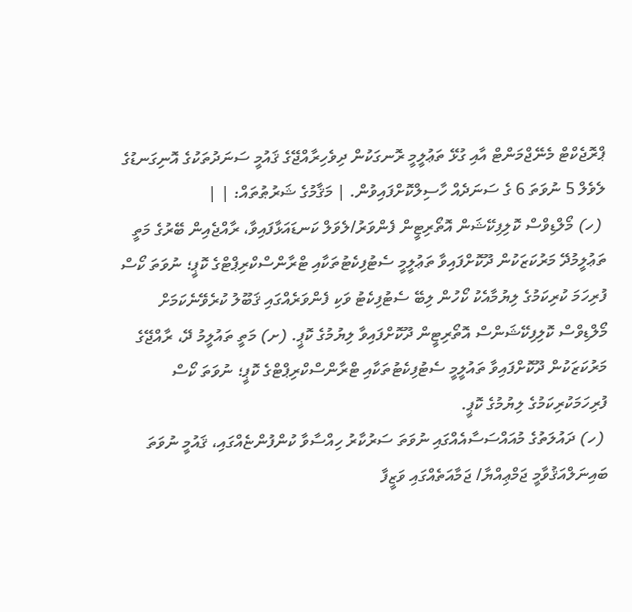ޕްރޮޖެކްޓް މެނޭޖްމަންޓް އާއި ގުޅޭ ތަޢުލީމީ ރޮނގަކުން ދިވެހިރާއްޖޭގެ ޤައުމީ ސަނަދުތަކުގެ އޮނިގަނޑުގެ ލެވެލް 5 ނުވަތަ 6 ގެ ސަނަދެއް ހާސިލްކޮށްފައިވުން. | މަޤާމުގެ ޝަރުޠުތައް: | |
 (ހ) މޯލްޑިވްސް ކޮލިފިކޭޝަން އޮތޯރިޓީން ފެންވަރު/ލެވަލް ކަނޑައަޅާފައިވާ، ރާއްޖެއިން ބޭރުގެ މަތީ ތަޢުލީމުދޭ މަރުކަޒަކުން ދޫކޮށްފައިވާ ތަޢުލީމީ ސެޓުފިކެޓުތަކާއި ޓްރާންސްކްރިޕްޓްގެ ކޮޕީ؛ ނުވަތަ ކޯސް ފުރިހަމަ ކުރިކަމުގެ ލިޔުމާއެކު ކޯހުން ލިބޭ ސެޓުފިކެޓު ވަކި ފެންވަރެއްގައި ޤަބޫލު ކުރެވޭނެކަމަށް މޯލްޑިވްސް ކޮލިފިކޭޝަންސް އޮތޯރިޓީން ދޫކޮށްފައިވާ ލިޔުމުގެ ކޮޕީ. (ށ) މަތީ ތައުލީމު ދޭ، ރާއްޖޭގެ މަރުކަޒަކުން ދޫކޮށްފައިވާ ތައުލީމީ ސެޓުފިކެޓުތަކާއި ޓްރާންސްކްރިޕްޓްގެ ކޮޕީ؛ ނުވަތަ ކޯސް ފުރިހަމަކުރިކަމުގެ ލިޔުމުގެ ކޮޕީ.
 (ހ) ދައުލަތުގެ މުއައްސަސާއެއްގައި ނުވަތަ ސަރުކާރު ހިއްސާވާ ކުންފުންޏެއްގައި، ޤައުމީ ނުވަތަ ބައިނަލްއަޤުވާމީ ޖަމްޢިއްޔާ/ ޖަމާއަތެއްގައި ވަޒީފާ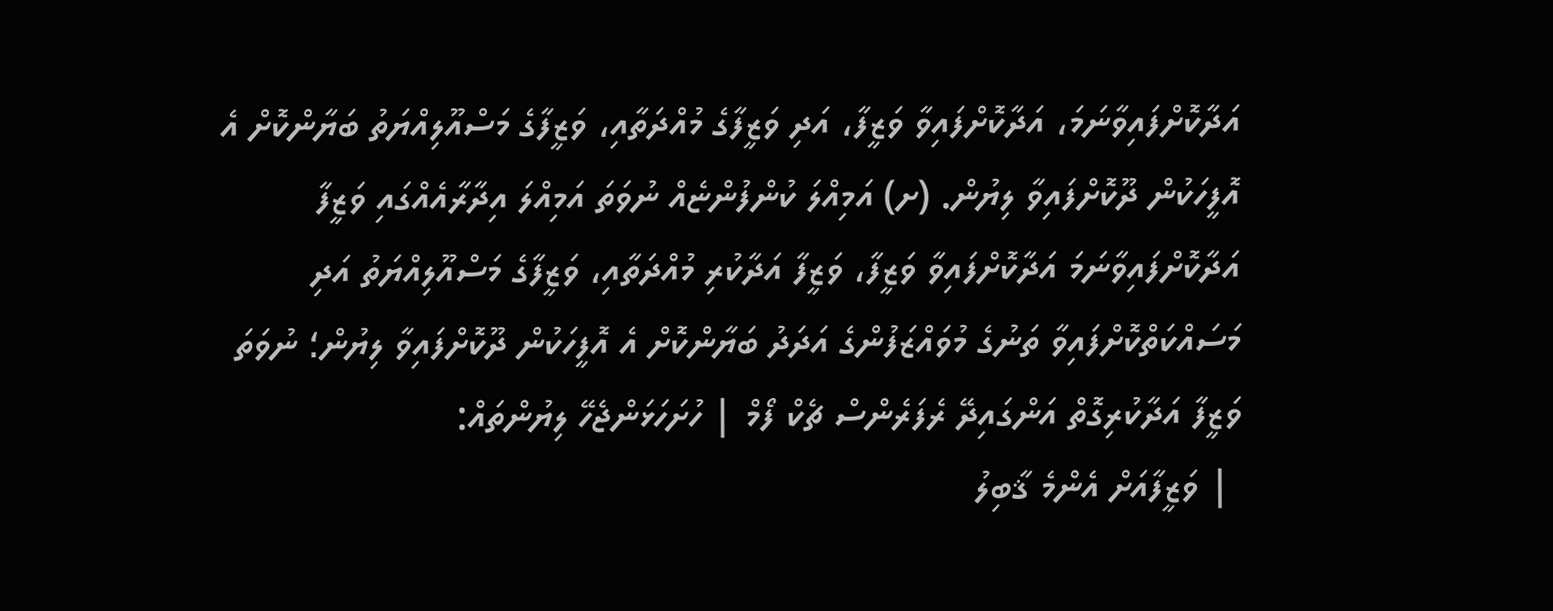އަދާކޮށްފައިވާނަމަ، އަދާކޮށްފައިވާ ވަޒީފާ، އަދި ވަޒީފާގެ މުއްދަތާއި، ވަޒީފާގެ މަސްއޫލިއްޔަތު ބަޔާންކޮށް އެ އޮފީހަކުން ދޫކޮށްފައިވާ ލިޔުން. (ށ) އަމިއްލަ ކުންފުންޏެއް ނުވަތަ އަމިއްލަ އިދާރާއެއްގައި ވަޒީފާ އަދާކޮށްފައިވާނަމަ އަދާކޮށްފައިވާ ވަޒީފާ، ވަޒީފާ އަދާކުރި މުއްދަތާއި، ވަޒީފާގެ މަސްއޫލިއްޔަތު އަދި މަސައްކަތްކޮށްފައިވާ ތަނުގެ މުވައްޒަފުންގެ އަދަދު ބަޔާންކޮށް އެ އޮފީހަކުން ދޫކޮށްފައިވާ ލިޔުން؛ ނުވަތަ ވަޒީފާ އަދާކުރިގޮތް އަންގައިދޭ ރެފަރެންސް ޗެކް ފޯމް | ހުށަހަޅަންޖެހޭ ލިޔުންތައް:
 | ވަޒީފާއަށް އެންމެ ޤާބިލު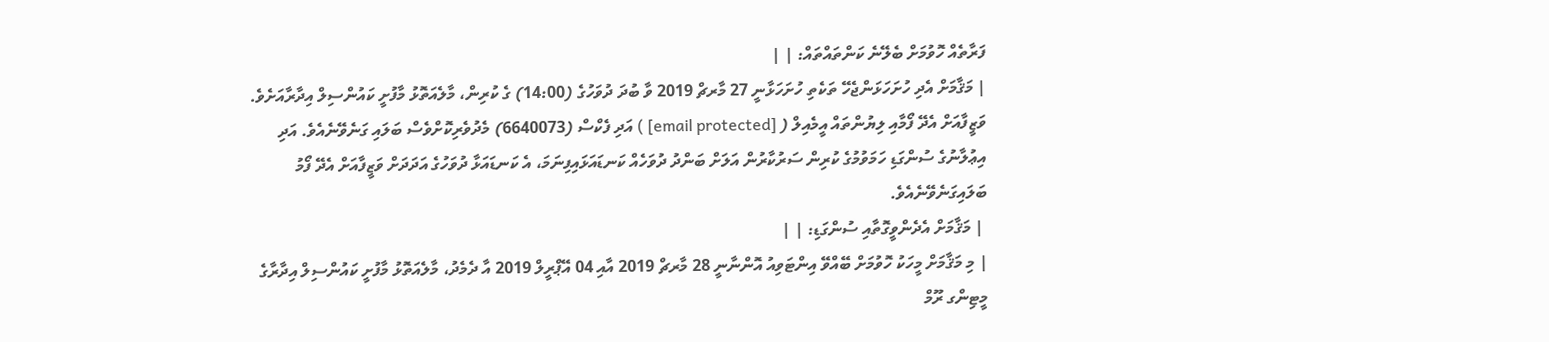ފަރާތެއް ހޮވުމަށް ބެލޭނެ ކަންތައްތައް: | |
| މަޤާމަށް އެދި ހުށަހަޅަންޖެހޭ ތަކެތި ހުށަހަޅާނީ 27 މާރޗް 2019 ވާ ބުދަ ދުވަހުގެ (14:00) ގެ ކުރިން، މާލެއަތޮޅު މާފުށީ ކައުންސިލް އިދާރާއަށެވެ. ވަޒީފާއަށް އެދޭ ފޯމާއި ލިޔުންތައް އީމެއިލް ( [email protected] ) އަދި ފެކްސް (6640073) މެދުވެރިކޮށްވެސް ބަލައި ގަނެވޭނެއެވެ. އަދި އިޢުލާނުގެ ސުންގަޑި ހަމަވުމުގެ ކުރިން ސަރުކާރުން އަލަށް ބަންދު ދުވަހެއް ކަނޑައަޅައިފިނަމަ، އެ ކަނޑައަޅާ ދުވަހުގެ އަދަދަށް ވަޒީފާއަށް އެދޭ ފޯމު ބަލައިގަނެވޭނެއެވެ.
 | މަޤާމަށް އެދެންވީގޮތާއި ސުންގަޑި: | |
| މި މަޤާމަށް މީހަކު ހޮވުމަށް ބޭއްވޭ އިންޓަވިއު އޮންނާނީ 28 މާރޗް 2019 އާއި 04 އޭޕްރީލް 2019 އާ ދެމެދު، މާލެއަތޮޅު މާފުށީ ކައުންސިލް އިދާރާގެ މީޓިންގ ރޫމް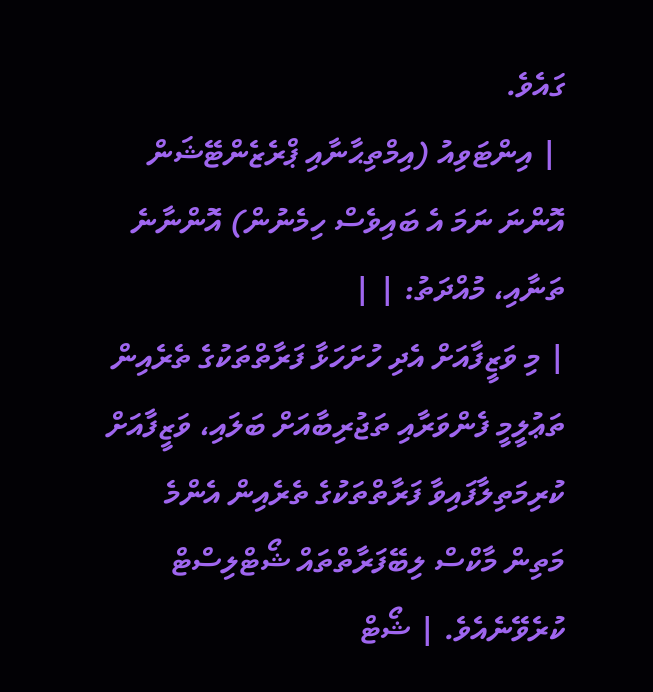ގައެވެ.
 | އިންޓަވިއު (އިމްތިޙާނާއި ޕްރެޒެންޓޭޝަން އޮންނަ ނަމަ އެ ބައިވެސް ހިމެނުން) އޮންނާނެ ތަނާއި، މުއްދަތު: | |
| މި ވަޒީފާއަށް އެދި ހުށަހަޅާ ފަރާތްތަކުގެ ތެރެއިން ތަޢުލީމީ ފެންވަރާއި ތަޖުރިބާއަށް ބަލައި، ވަޒީފާއަށް ކުރިމަތިލާފައިވާ ފަރާތްތަކުގެ ތެރެއިން އެންމެ މަތިން މާކްސް ލިބޭފަރާތްތައް ޝޯޓްލިސްޓް ކުރެވޭނެއެވެ. | ޝޯޓް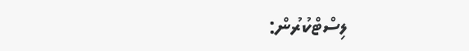ލިސްޓްކުރުން: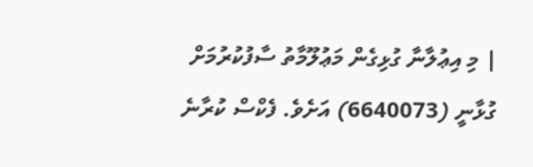| މި އިޢުލާނާ ގުޅިގެން މަޢުލޫމާތު ސާފުކުރުމަށް ގުޅާނީ (6640073) އަށެވެ. ފެކްސް ކުރާނެ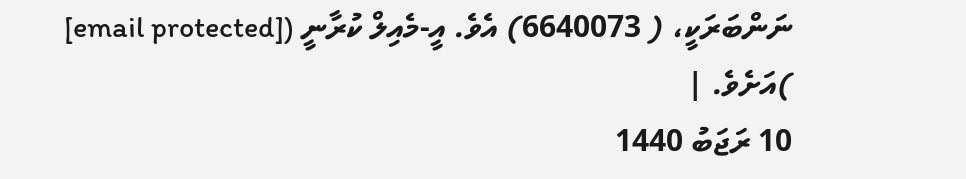ނަންބަރަކީ، ( 6640073) އެވެ. އީ-މެއިލް ކުރާނީ ([email protected] )އަށެވެ. |
10 ރަޖަބު 1440